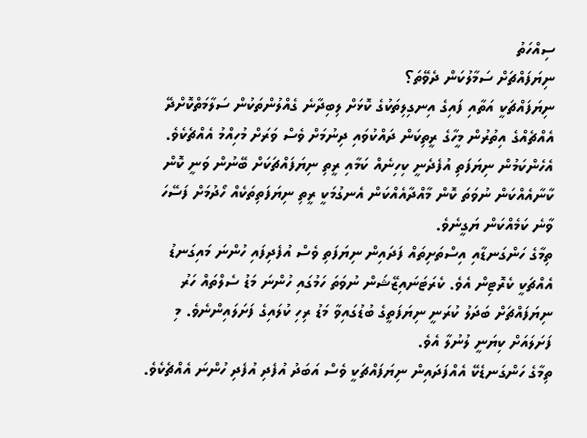ސިއްހަތު
ނިޔަފައްޗަށް ސަމާލުކަން ދެވޭތަ؟
ނިޔަފައްޗަކީ އަތާއި ފައިގެ އިނގިލިތަކުގެ ކޮޅަށް ލިބިދާނެ ގެއްލުންތަކުން ސަލާމަތްކޮށްދޭ އެއްޗެއްގެ އިތުރުން މީހާގެ ރީތިކަން ދައްކުވައި ދިނުމަށް ވެސް ވަރަށް މުހިއްމު އެއްޗެކެވެ.
އެހެންކަމުން ނިޔަފަތި އުފެދެނީ ކިހިނެއް ކަމާއި ރީތި ނިޔަފައްޗަކަށް ބޭނުން ވަނީ ކޮން ކާނާއެއްކަން ނުވަތަ ކޮން މާއްދާއެއްކަން އެނގުމަކީ ރީތި ނިޔަފަތިތަކެއް ހޯދުމަށް ފަސޭހަ ވާނެ ކަމެއްކަން ޔަގީނެވެ.
ތިމާގެ ހަންގަނޑާއި އިސްތަށިތައް ފަދައިން ނިޔަފަތި ވެސް އުފެދިފައި ހުންނަ މައިގަނޑު އެއްޗަކީ ކެރޮޓިން އެވެ. ކެރަޓަނައިޒޭޝަން ނުވަތަ ހަމުގައި ހުންނަ މަޑު ސެލްތައް ހަރު ނިޔަފައްޗަށް ބަދަލު ކުރަނީ ނިޔަފަތީގެ ބުޑުގައިވާ މަޑު ރިހި ކުލައިގެ ފަށަލައިންނެވެ. މި ފަށަލައަށް ކިޔަނީ ލުނުލާ އެވެ.
ތިމާގެ ހަންގަނޑެކޭ އެއްފަދައިން ނިޔަފައްޗަކީ ވެސް އަބަދު އުފެދި އުފެދި ހުންނަ އެއްޗެކެވެ.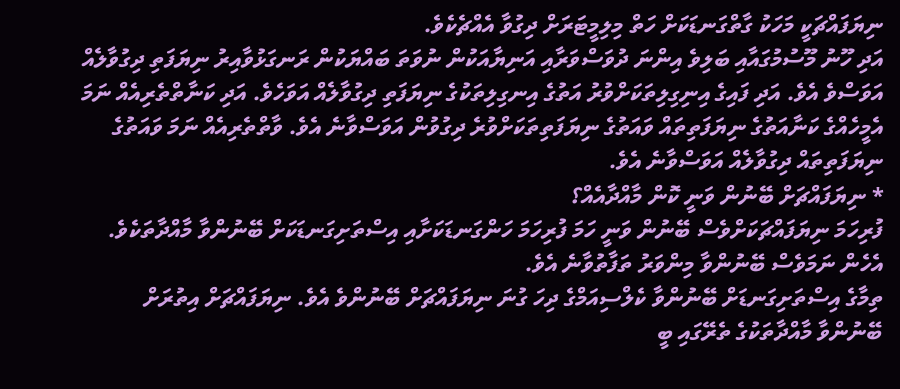ނިޔަފައްޗަކީ މަހަކު ގާތްގަނޑަކަށް ހަތް މިލިމީޓަރަށް ދިގުވާ އެއްޗެކެވެ.
އަދި ހޫނު މޫސުމުގައާއި ބަލިވެ އިންނަ ދުވަސްވަރާއި އަނިޔާއަކުން ނުވަތަ ބައްޔަކުން ރަނގަޅުވާއިރު ނިޔަފަތި ދިގުވާލެއް އަވަސްވެ އެވެ. އަދި ފައިގެ އިނިގިލިތަކަށްވުރު އަތުގެ އިނގިލިތަކުގެ ނިޔަފަތި ދިގުވާލެއް އަވަހެވެ. އަދި ކަނާތްތެރިއެއް ނަމަ އެމީހެއްގެ ކަނާއަތުގެ ނިޔަފަތިތައް ވައަތުގެ ނިޔަފަތިތަކަށްވުރެ ދިގުވުން އަވަސްވާނެ އެވެ. ވާތްތެރިއެއް ނަމަ ވައަތުގެ ނިޔަފަތިތައް ދިގުވާލެއް އަވަސްވާނެ އެވެ.
* ނިޔަފައްޗަށް ބޭނުން ވަނީ ކޮން މާއްދާއެއް؟
ފުރިހަމަ ނިޔަފައްޗަކަށްވެސް ބޭނުން ވަނީ ހަމަ ފުރިހަމަ ހަންގަނޑަކަށާއި އިސްތަށިގަނޑަކަށް ބޭނުންވާ މާއްދާތަކެވެ. އެހެން ނަމަވެސް ބޭނުންވާ މިންވަރު ތަފާތުވާނެ އެވެ.
ތިމާގެ އިސްތަށިގަނޑަށް ބޭނުންވާ ކެލްސިއަމްގެ ދިހަ ގުނަ ނިޔަފައްޗަށް ބޭނުންވެ އެވެ. ނިޔަފައްޗަށް އިތުރަށް ބޭނުންވާ މާއްދާތަކުގެ ތެރޭގައި ބީ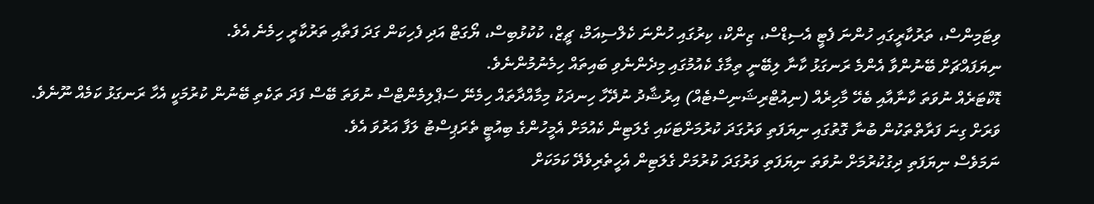ވިޓަމިންސް، ތަރުކާރީގައި ހުންނަ ފެޓީ އެސިޑްސް، ޒިންކް، ކިރުގައި ހުންނަ ކެލްސިއަމް، ޗީޒް، ކުކުޅުބިސް، ޔޯގަޓް އަދި ފެހިކަން ގަދަ ފަތާއި ތަރުކާރީ ހިމެނެ އެވެ.
ނިޔަފައްޗަށް ބޭނުންވާ އެންމެ ރަނގަޅު ކާނާ ލިބޭނީ ތިމާގެ ކެއުމުގައި މިދެންނެވި ބައިތައް ހިމެނުމުންނެވެ.
ޑޮކްޓަރެއް ނުވަތަ ކާނާއާއި ބެހޭ މާހިރެއް (ނިއުޓްރިޝަނިސްޓެއް) އިރުޝާދު ނުދޭހާ ހިނދަކު މިމާއްދާތައް ހިމެނޭ ސަޕްލިމެންޓްސް ނުވަތަ ބޭސް ފަދަ ތަކެތި ބޭނުން ކުރުމަކީ އެހާ ރަނގަޅު ކަމެއް ނޫނެވެ. ވަރަށް ގިނަ ފަރާތްތަކުން ބުނާ ގޮތުގައި ނިޔަފަތި ވަރުގަދަ ކުރުމަށްޓަކައި ގެލަޓިން ކެއުމަށް އެމީހުންގެ ބިއުޓީ ތެރަޕިސްޓު ލަފާ އަރުވަ އެވެ.
ނަމަވެސް ނިޔަފަތި ދިގުކުރުމަށް ނުވަތަ ނިޔަފަތި ވަރުގަދަ ކުރުމަށް ގެލަޓިން އެހީތެރިވެދޭ ކަމަކަށް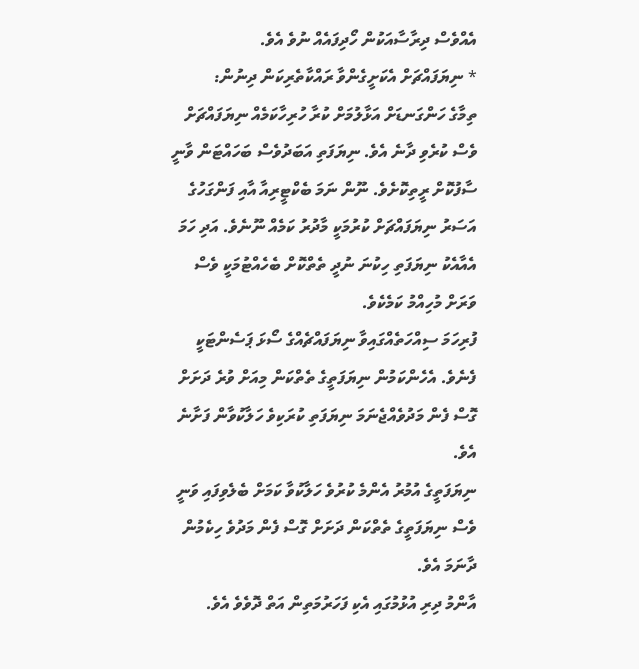އެއްވެސް ދިރާސާއަކުން ހޯދިފައެއް ނުވެ އެވެ.
* ނިޔަފައްޗަށް އެކަށީގެންވާ ރައްކާތެރިކަން ދިނުން:
ތިމާގެ ހަންގަނޑަށް އަޅާލުމަށް ކުރާ ހުރިހާކަމެއް ނިޔަފައްޗަށް ވެސް ކުރެވި ދާނެ އެވެ. ނިޔަފަތި އަބަދުވެސް ބަހައްޓަން ވާނީ ސާފުކޮށް ރީތިކޮށެވެ. ނޫން ނަމަ ބެކްޓީރިއާ އާއި ފަންގަހުގެ އަސަރު ނިޔަފައްޗަށް ކުރުމަކީ މާދުރު ކަމެއް ނޫނެވެ. އަދި ހަމަ އެއާއެކު ނިޔަފަތި ހިކުނަ ނުދީ ތެތްކޮށް ބެހެއްޓުމަކީ ވެސް ވަރަށް މުހިއްމު ކަމެކެވެ.
ފުރިހަމަ ސިއްހަތެއްގައިވާ ނިޔަފައްޗެއްގެ ސޯޅަ ޕަސެންޓަކީ ފެނެވެ. އެހެންކަމުން ނިޔަފަތީގެ ތެތްކަން މިއަށް ވުރެ ދަށަށް ގޮސް ފެން މަދުވެއްޖެނަމަ ނިޔަފަތި ކުރަކިވެ ހަލާކުވާން ފަށާނެ އެވެ.
ނިޔަފަތީގެ އުމުރު އެންމެ ކުރުވެ ހަލާކުވާ ކަމަށް ބެލެވިފައި ވަނީ ވެސް ނިޔަފަތީގެ ތެތްކަން ދަށަށް ގޮސް ފެން މަދުވެ ހިކެމުން ދާނަމަ އެވެ.
އާންމު ދިރި އުޅުމުގައި އެކި ފަހަރުމަތިން އަތް ދޮވެވެ އެވެ.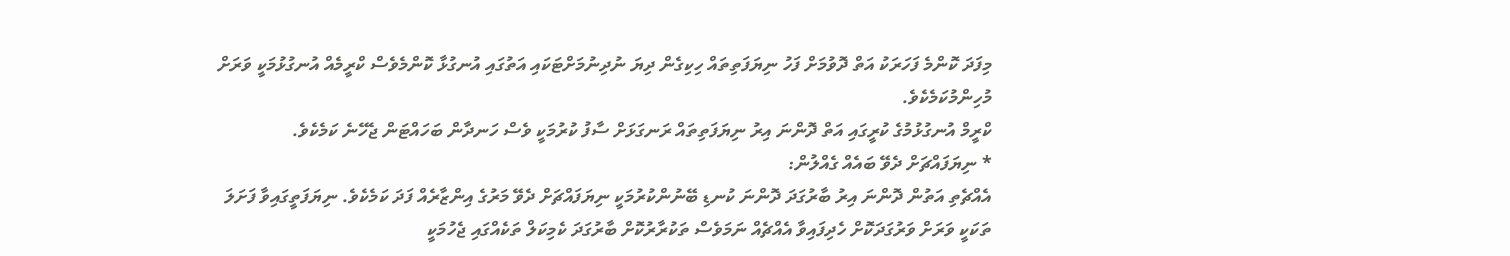މިފަދަ ކޮންމެ ފަހަރަކު އަތް ދޮވުމަށް ފަހު ނިޔަފަތިތައް ހިކިގެން ދިޔަ ނުދިނުމަށްޓަކައި އަތުގައި އުނގުޅާ ކޮންމެވެސް ކްރީމެއް އުނގުޅުމަކީ ވަރަށް މުހިންމުކަމެކެވެ.
ކްރީމް އުނގުޅުމުގެ ކުރީގައި އަތް ދޮންނަ އިރު ނިޔަފަތިތައް ރަނގަޅަށް ސާފު ކުރުމަކީ ވެސް ހަނދާން ބަހައްޓަން ޖެހޭނެ ކަމެކެވެ.
* ނިޔަފައްޗަށް ދެވޭ ބައެއް ގެއްލުން:
އެއްޗެތި އަތުން ދޮންނަ އިރު ބާރުގަދަ ދޮންނަ ކުނޑި ބޭނުންކުރުމަކީ ނިޔަފައްޗަށް ދެވޭ މަރުގެ އިންޒާރެއް ފަދަ ކަމެކެވެ. ނިޔަފަތީގައިވާ ފަށަލަ ތަކަކީ ވަރަށް ވަރުގަދަކޮށް ހެދިފައިވާ އެއްޗެއް ނަމަވެސް ތަކުރާރުކޮށް ބާރުގަދަ ކެމިކަލް ތަކެއްގައި ޖެހުމަކީ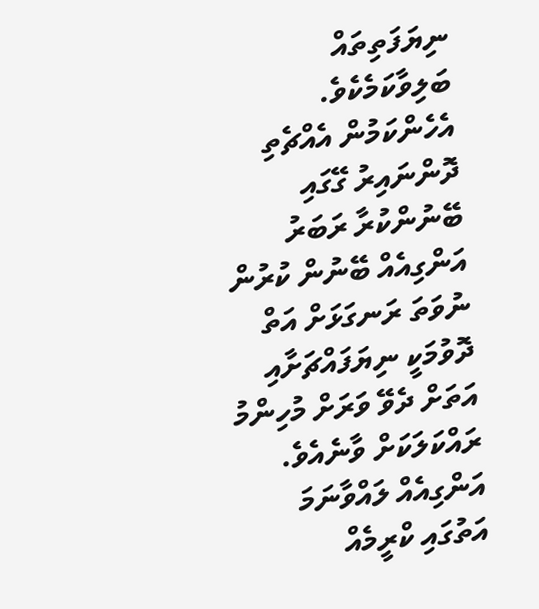ނިޔަފަތިތައް ބަލިވާކަމެކެވެ.
އެހެންކަމުން އެއްޗެތި ދޮންނައިރު ގޭގައި ބޭނުންކުރާ ރަބަރު އަންގިއެއް ބޭނުން ކުރުން ނުވަތަ ރަނގަޅަށް އަތް ދޮވުމަކީ ނިޔަފައްޗަށާއި އަތަށް ދެވޭ ވަރަށް މުހިންމު ރައްކަލަކަށް ވާނެއެވެ. އަންގިއެއް ލައްވާނަމަ އަތުގައި ކްރީމެއް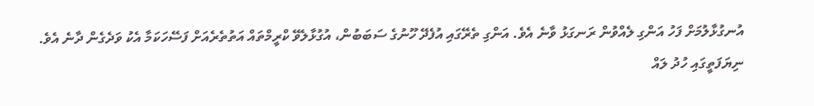އުނގުޅާލުމަށް ފަހު އަންގި ލެއްވުން ރަނގަޅު ވާނެ އެވެ. އަންގި ތެރޭގައި އުފެދޭ ހޫނުގެ ސަބަބުން، އުގުޅާލެވޭ ކްރީމްތައް އަތުތެރެއަށް ފަސޭހަކަމާ އެކު ވަދެގެން ދާނެ އެވެ.
ނިޔަފަތީގައި ހުދު ލައް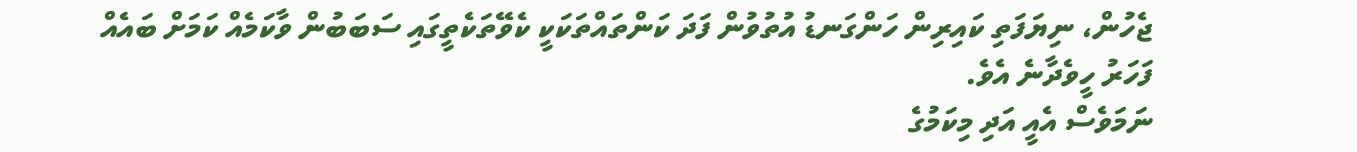ޖެހުން، ނިޔަފަތި ކައިރިން ހަންގަނޑު އުތުވުން ފަދަ ކަންތައްތަކަކީ ކެވޭތަކެތީގައި ސަބަބުން ވާކަމެއް ކަމަށް ބައެއް ފަހަރު ހީވެދާނެ އެވެ.
ނަމަވެސް އެއީ އަދި މިކަމުގެ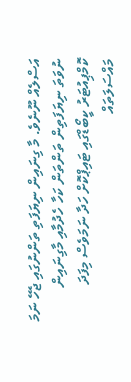އަސްލެއް ނޫނެވެ. މާ ގިނައިން ނިޔަފަތި ތަންނުގައި ޖެހޭ ނަމަ ނުވަތަ ނިޔަފަތިން ތަންތަން ކަހާ ހެދުމާއި މާގިނައިން ކޮމްޕިއުޓަރު ކީބޯޑްގައި ޓައިޕްކޮށް ހަދާ ނަމަވެސް މިފަދަ މައްސަލަތައް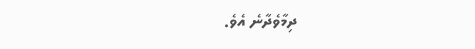ދިމާވެދާނެ އެވެ.